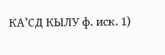КА’СД КЫЛУ ф. иск. 1)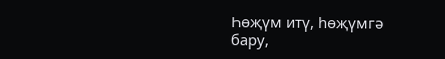Һөҗүм итү, һөҗүмгә бару,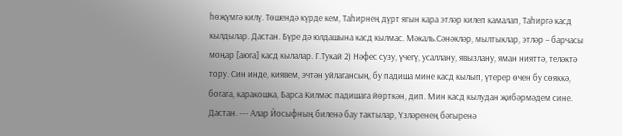һөҗүмгә килү. Төшендә күрде кем, Таһирнең дүрт ягын кара этләр килеп камалап, Таһиргә касд кылдылар. Дастан. Бүре дә юлдашына касд кылмас. Мәкаль.Сәнәкләр, мылтыклар, этләр – барчасы моңар [аюга] касд кылалар. Г.Тукай 2) Нәфес сузу, үчегү, усаллану, явызлану, яман нияттә, теләктә тору. Син инде, киявем, эчтән уйлагансың, бу падиша мине касд кылып, үтерер өчен бу сөяккә, богага, каракошка, Барса Килмәс падишага йөрткән, дип. Мин касд кылудан җибәрмәдем сине. Дастан. --- Алар Йосыфның биленә бау тактылар, Үзләренең бәгыренә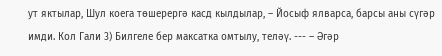ут яктылар, Шул коега төшерергә касд кылдылар, – Йосыф ялварса, барсы аны сүгәр имди. Кол Гали 3) Билгеле бер максатка омтылу, теләү. --- – Әгәр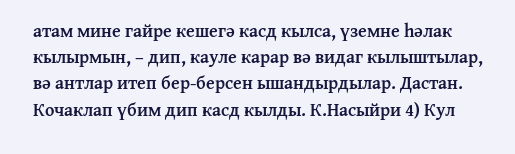атам мине гайре кешегә касд кылса, үземне һәлак кылырмын, – дип, кауле карар вә видаг кылыштылар, вә антлар итеп бер-берсен ышандырдылар. Дастан. Кочаклап үбим дип касд кылды. К.Насыйри 4) Кул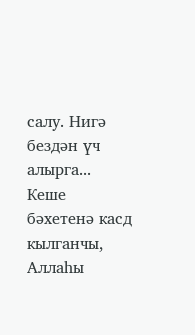салу. Нигә бездән үч алырга... Кеше бәхетенә касд кылганчы, Аллаһы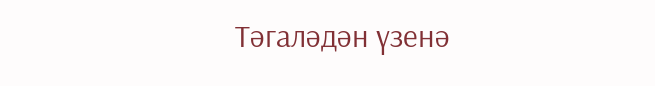Тәгаләдән үзенә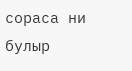сораса ни булыр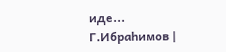иде... Г.Ибраһимов |